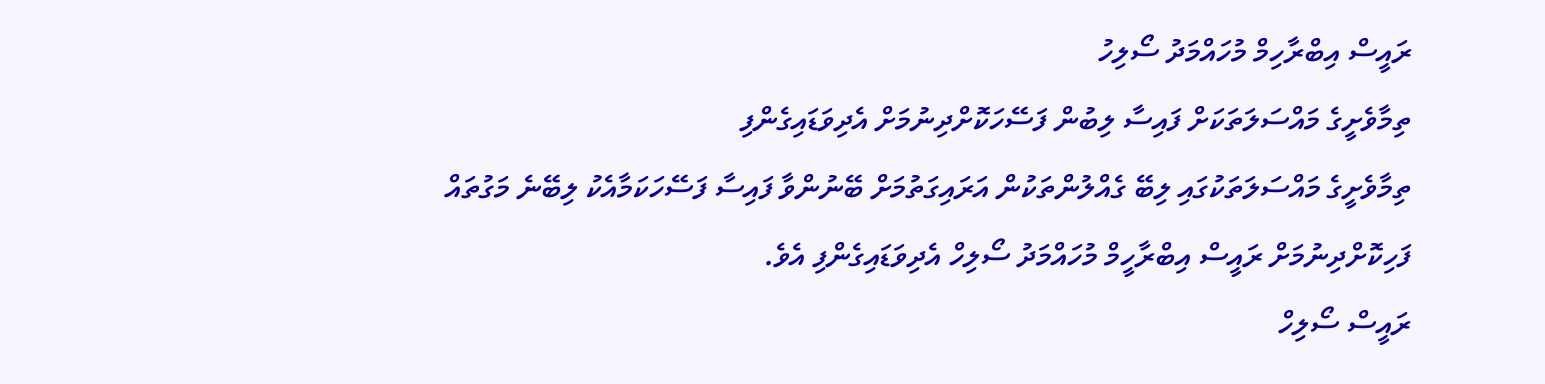ރައީސް އިބްރާހިމް މުހައްމަދު ސޯލިހު
ތިމާވެށީގެ މައްސަލަތަކަށް ފައިސާ ލިބުން ފަސޭހަކޮށްދިނުމަށް އެދިވަޑައިގެންފި
ތިމާވެށީގެ މައްސަލަތަކުގައި ލިބޭ ގެއްލުންތަކުން އަރައިގަތުމަށް ބޭނުންވާ ފައިސާ ފަސޭހަކަމާއެކު ލިބޭނެ މަގުތައް ފަހިކޮށްދިނުމަށް ރައީސް އިބްރާހީމް މުހައްމަދު ސޯލިހް އެދިވަޑައިގެންފި އެވެ.
ރައީސް ސޯލިހް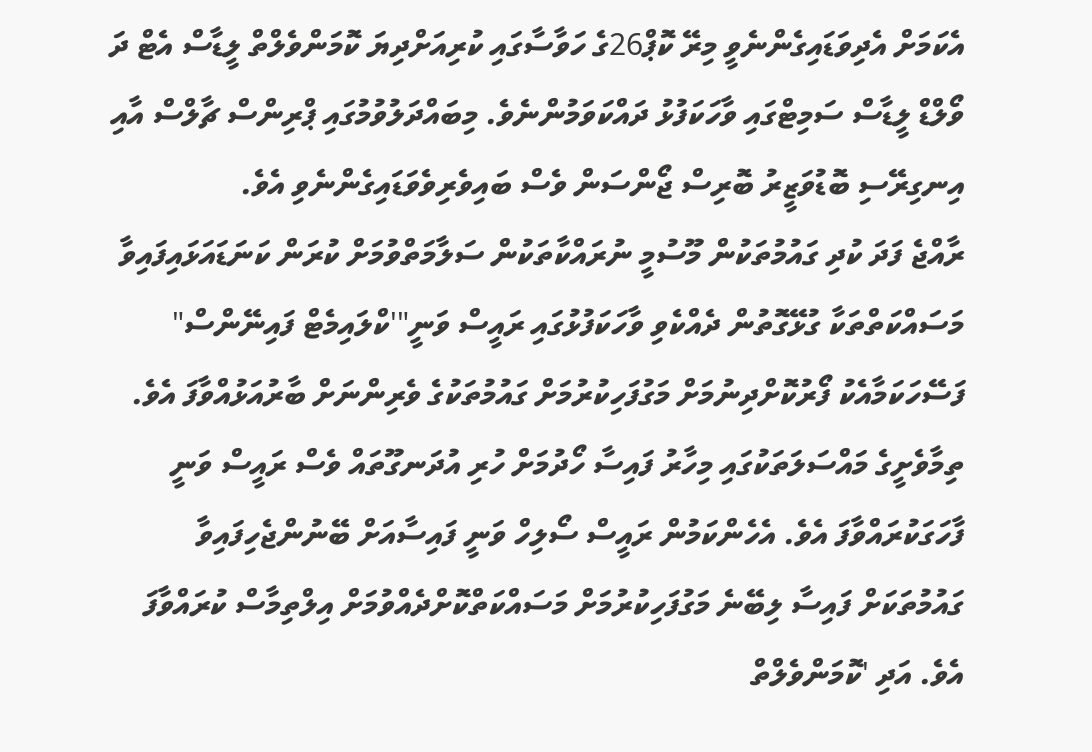އެކަމަށް އެދިވަޑައިގެންނެވީ މިރޭ ކޮޕް26ގެ ހަވާސާގައި ކުރިއަށްދިޔަ ކޮމަންވެލްތް ލީޑާސް އެޓް ދަ ވޯލްޑް ލީޑާސް ސަމިޓްގައި ވާހަކަފުޅު ދައްކަވަމުންނެވެ. މިބައްދަލުވުމުގައި ޕްރިންސް ޗާލްސް އާއި އިނގިރޭސި ބޮޑުވަޒީރު ބޮރިސް ޖޯންސަން ވެސް ބައިވެރިވެވަޑައިގެންނެވި އެވެ.
ރާއްޖެ ފަދަ ކުދި ގައުމުތަކުން މޫސުމީ ނުރައްކާތަކުން ސަލާމަތްވުމަށް ކުރަން ކަނަޑައަޅައިފައިވާ މަސައްކަތްތަކާ ގުޅޭގޮތުން ދެއްކެވި ވާހަކަފުޅުގައި ރައީސް ވަނީ"'ކްލައިމެޓް ފައިނޭންސް" ފަސޭހަކަމާއެކު ފޯރުކޮށްދިނުމަށް މަގުފަހިކުރުމަށް ގައުމުތަކުގެ ވެރިންނަށް ބާރުއަޅުއްވާފަ އެވެ. ތިމާވެށީގެ މައްސަލަތަކުގައި މިހާރު ފައިސާ ހޯދުމަށް ހުރި އުދަނގޫތައް ވެސް ރައީސް ވަނީ ފާހަގަކުރައްވާފަ އެވެ. އެހެންކަމުން ރައީސް ސޯލިހް ވަނީ ފައިސާއަށް ބޭނުންޖެހިފައިވާ ގައުމުތަކަށް ފައިސާ ލިބޭނެ މަގުފަހިކުރުމަށް މަސައްކަތްކޮށްދެއްވުމަށް އިލްތިމާސް ކުރައްވާފަ އެވެ. އަދި 'ކޮމަންވެލްތް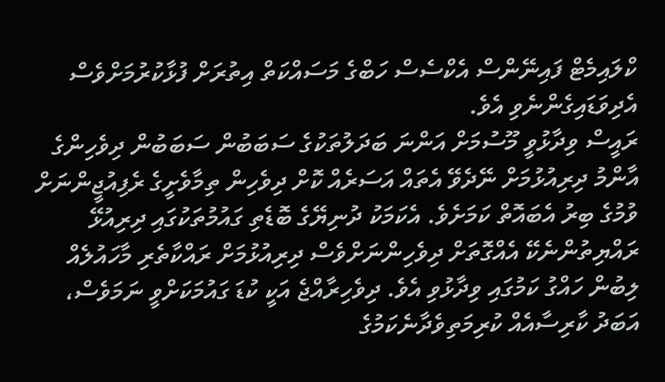ކްލައިމެޓް ފައިނޭންސް އެކްސެސް ހަބްގެ މަސައްކަތް އިތުރަށް ފުޅާކުރުމަށްވެސް އެދިވަޑައިގެންނެވި އެވެ.
ރައީސް ވިދާޅުވީ މޫސުމަށް އަންނަ ބަދަލުތަކުގެ ސަބަބުން ސަބަބުން ދިވެހިންގެ އާންމު ދިރިއުޅުމަށް ނޭދެވޭ އެތައް އަސަރެއް ކޮށް ދިވެހިން ތިމާވެށީގެ ރެފިއުޖީންނަށް ވުމުގެ ބިރު އެބައޮތް ކަމަށެވެ. އެކަމަކު ދުނިޔޭގެ ބޮޑެތި ގައުމުތަކުގައި ދިރިއުޅޭ ރައްޔިތުންނެކޭ އެއްގޮތަށް ދިވެހިންނަށްވެސް ދިރިއުޅުމަށް ރައްކާތެރި މާހައުލެއް ލިބުން ހައްގު ކަމުގައި ވިދާޅުވި އެވެ. ދިވެހިރާއްޖެ އަކީ ކުޑަ ގައުމަކަށްވީ ނަމަވެސް، އަބަދު ކާރިސާއެއް ކުރިމަތިވެދާނެކަމުގެ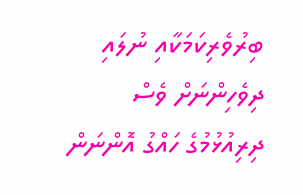ބިރުވެރިކަމަކާއި ނުލައި ދިވެހިންނަށް ވެސް ދިރިއުޅުމުގެ ހައްގު އޮންނަން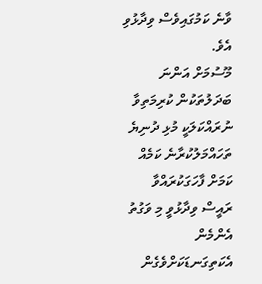ވާނެ ކަމުގައިވެސް ވިދާޅުވި އެވެ.
މޫސުމަށް އަންނަ ބަދަލުތަކުން ކުރިމަތިވާ ނުރައްކަލަކީ މުޅި ދުނިޔެ ތަހައްމަލުކުރާނެ ކަމެއް ކަމަށް ފާހަގަކުރައްވާ ރައީސް ވިދާޅުވީ މި ވަގުތު އެންމެން އެކަތިގަނޑަކަށްވެގެން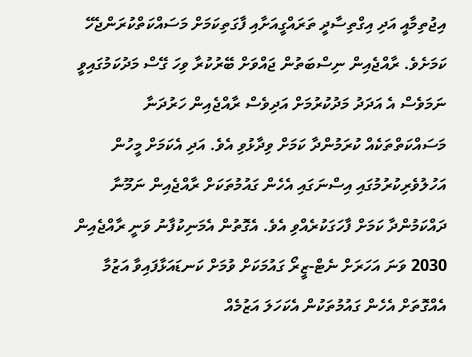އިޖުތިމާއީ އަދި އިގްތިސާދީ ތަރައްގީއަށާއި ފާގަތިކަމަށް މަސައްކަތްކުރަންޖެހޭ ކަމަށެވެ. ރާއްޖެއިން ނިސްބަތުން ޖައްވަށް ބޭރުކުރާ ވިހަ ގޭސް މަދުކަމުގައިވީ ނަމަވެސް އެ އަދަދު މަދުކުރުމަށް އަދިވެސް ރާއްޖެއިން ހަރުދަނާ މަސައްކަތްތަކެއް ކުރަމުންދާ ކަމަށް ވިދާޅުވި އެވެ. އަދި އެކަމަށް މީހުން އަހުލުވެރިކުރުމުގައި އިސްނަގައި އެހެން ގައުމުތަކަށް ރާއްޖެއިން ނަމޫނާ ދައްކަމުންދާ ކަމަށް ފާހަގަކުރެއްވި އެވެ. އެގޮތުން އެމަނިކުފާނު ވަނީ ރާއްޖެއިން 2030 ވަނަ އަހަރަށް ނެޓް-ޒީރޯ ގައުމަކަށް ވުމަށް ކަނޑައަޅާފައިވާ އަޒުމާ އެއްގޮތަށް އެހެން ގައުމުތަކުން އެކަހަލަ އަޒުމެއް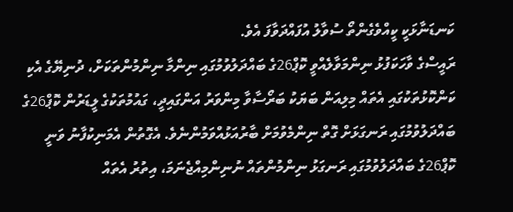ކަނޑަނާޅަކީ ކީއްވެގެންތޯ ސުވާލު އުފައްދަވާފަ އެވެ.
ރައީސްގެ ވާހަކަފުޅު ނިންމަވާލެއްވީ ކޮޕް26ގެ ބައްދަލުވުމުގައި ނިންމާ ނިންމުންތަކަށް، ދުނިޔޭގެ އެކި ކަންކޮޅުތަކުގައި އެތައް މިލިއަން ބަޔަކު ބަރޯސާވާ މިންވަރު އަންގައިދީ، ގައުމުތަކުގެ ލީޑަރުން ކޮޕް26ގެ ބައްދަލުވުމުގައި ރަނގަޅަށް ގޮތް ނިންމެވުމަށް ބާރުއަޅުއްވަމުންނެވެ. އެގޮތުން އެމަނިކުފާނު ވަނީ ކޮޕް26ގެ ބައްދަލުވުމުގައި ރަނގަޅު ނިންމުންތައް ނުނިންމިއްޖެނަމަ، އިތުރު އެތައް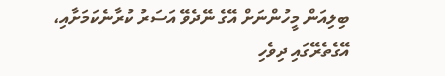ބިލިއަން މީހުންނަށް އޭގެ ނޭދެވޭ އަސަރު ކުރާނެކަމަށާއި، އޭގެތެރޭގައި ދިވެހި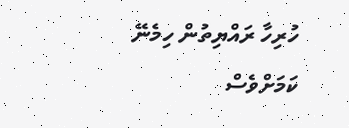ހުރިހާ ރައްޔިތުން ހިމެނޭ ކަމަށްވެސް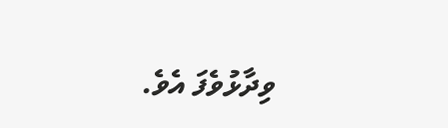ވިދާޅުވެފަ އެވެ.